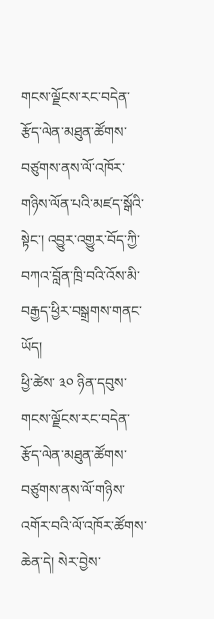གངས་ལྗོངས་རང་བདེན་རྩོད་ལེན་མཐུན་ཚོགས་བཙུགས་ནས་ལོ་འཁོར་གཉིས་ལོན་པའི་མཛད་སྒོའི་སྟེང་། འབྱུར་འགྱུར་བོད་ཀྱི་བཀའ་བློན་ཁྲི་བའི་འོས་མི་བརྒྱད་ཕྱིར་བསྒྲགས་གནང་ཡོད།
ཕྱི་ཚེས་ ༣༠ ཉིན་དབུས་གངས་ལྗོངས་རང་བདེན་རྩོད་ལེན་མཐུན་ཚོགས་བཙུགས་ནས་ལོ་གཉིས་འགོར་བའི་ལོ་འཁོར་ཚོགས་ཆེན་དེ། སེར་བྱེས་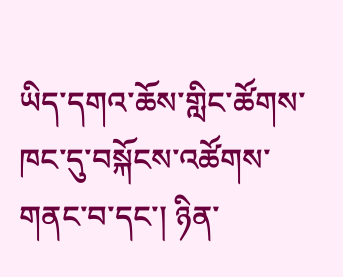ཡིད་དགའ་ཆོས་གླིང་ཚོགས་ཁང་དུ་བསྐོངས་འཚོགས་གནང་བ་དང་། ཉིན་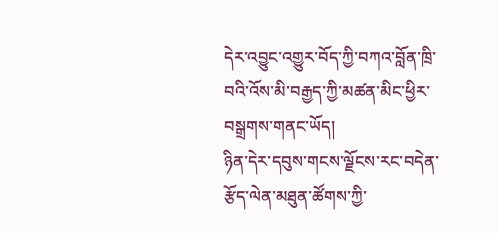དེར་འབྱུང་འགྱུར་བོད་ཀྱི་བཀའ་བློན་ཁྲི་བའི་འོས་མི་བརྒྱད་ཀྱི་མཚན་མིང་ཕྱིར་བསྒྲགས་གནང་ཡོད།
ཉིན་དེར་དབུས་གངས་ལྗོངས་རང་བདེན་རྩོད་ལེན་མཐུན་ཚོགས་ཀྱི་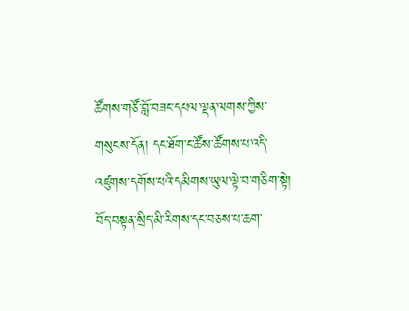ཚོགས་གཙོ་བློ་བཟང་དཔལ་ལྡན་ལགས་ཀྱིས་གསུངས་དོན། དང་ཐོག་ང་ཚོས་ཚོགས་པ་འདི་འཛུགས་དགོས་པའི་དམིགས་ཡུལ་ལྟེ་བ་གཅིག་སྟེ། བོད་བསྟན་སྲིད་མི་རིགས་དང་བཅས་པ་ཆག་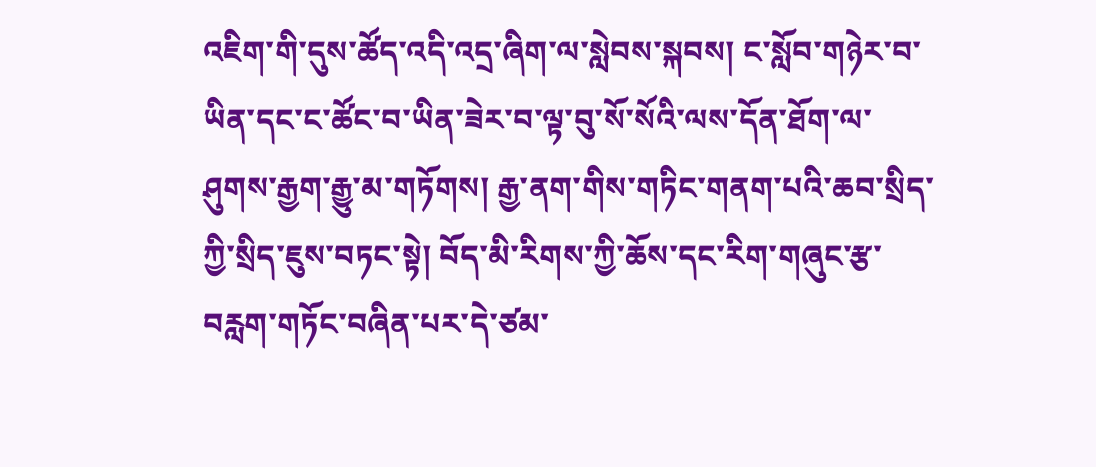འཇིག་གི་དུས་ཚོད་འདི་འདྲ་ཞིག་ལ་སླེབས་སྐབས། ང་སློབ་གཉེར་བ་ཡིན་དང་ང་ཚོང་བ་ཡིན་ཟེར་བ་ལྟ་བུ་སོ་སོའི་ལས་དོན་ཐོག་ལ་ཤུགས་རྒྱག་རྒྱུ་མ་གཏོགས། རྒྱ་ནག་གིས་གཏིང་གནག་པའི་ཆབ་སྲིད་ཀྱི་སྲིད་ཇུས་བཏང་སྟེ། བོད་མི་རིགས་ཀྱི་ཆོས་དང་རིག་གཞུང་རྩ་བརླག་གཏོང་བཞིན་པར་དེ་ཙམ་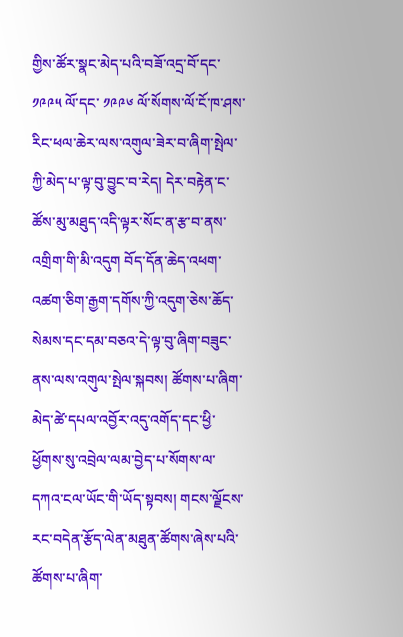གྱིས་ཚོར་སྣང་མེད་པའི་བཟོ་འདྲ་བོ་དང་ ༡༩༩༥ ལོ་དང་ ༡༩༩༦ ལོ་སོགས་ལོ་ངོ་ཁ་ཤས་རིང་ཕལ་ཆེར་ལས་འགུལ་ཟེར་བ་ཞིག་སྤེལ་ཀྱི་མེད་པ་ལྟ་བུ་བྱུང་བ་རེད། དེར་བརྟེན་ང་ཚོས་མུ་མཐུད་འདི་ལྟར་སོང་ན་རྩ་བ་ནས་འགྲིག་གི་མི་འདུག བོད་དོན་ཆེད་འཕག་འཚག་ཅིག་རྒྱག་དགོས་ཀྱི་འདུག་ཅེས་ཆོད་སེམས་དང་དམ་བཅའ་དེ་ལྟ་བུ་ཞིག་བཟུང་ནས་ལས་འགུལ་སྤེལ་སྐབས། ཚོགས་པ་ཞིག་མེད་ཚེ་དཔལ་འབྱོར་འདུ་འགོད་དང་ཕྱི་ཕྱོགས་སུ་འབྲེལ་ལམ་བྱེད་པ་སོགས་ལ་དཀའ་ངལ་ཡོང་གི་ཡོད་སྟབས། གངས་ལྗོངས་རང་བདེན་རྩོད་ལེན་མཐུན་ཚོགས་ཞེས་པའི་ཚོགས་པ་ཞིག་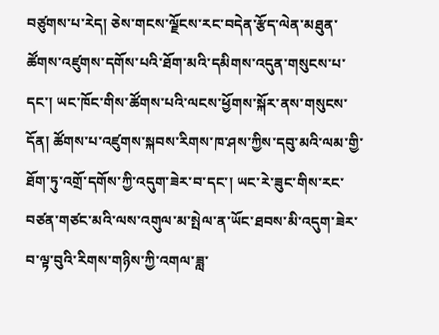བཙུགས་པ་རེད། ཅེས་གངས་ལྗོངས་རང་བདེན་རྩོད་ལེན་མཐུན་ཚོགས་འཛུགས་དགོས་པའི་ཐོག་མའི་དམིགས་འདུན་གསུངས་པ་དང་། ཡང་ཁོང་གིས་ཚོགས་པའི་ལངས་ཕྱོགས་སྐོར་ནས་གསུངས་དོན། ཚོགས་པ་འཛུགས་སྐབས་རིགས་ཁ་ཤས་ཀྱིས་དབུ་མའི་ལམ་གྱི་ཐོག་ཏུ་འགྲོ་དགོས་ཀྱི་འདུག་ཟེར་བ་དང་། ཡང་རེ་ཟུང་གིས་རང་བཙན་གཙང་མའི་ལས་འགུལ་མ་སྤེལ་ན་ཡོང་ཐབས་མི་འདུག་ཟེར་བ་ལྟ་བུའི་རིགས་གཉིས་ཀྱི་འགལ་ཟླ་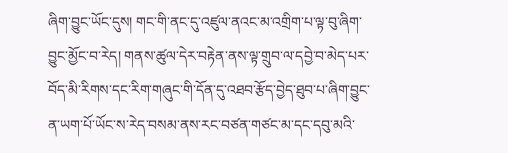ཞིག་བྱུང་ཡོང་དུས། གང་གི་ནང་དུ་འཛུལ་ནའང་མ་འགྲིག་པ་ལྟ་བུ་ཞིག་བྱུང་མྱོང་བ་རེད། གནས་ཚུལ་དེར་བརྟེན་ནས་ལྟ་གྲུབ་ལ་དབྱེ་བ་མེད་པར་བོད་མི་རིགས་དང་རིག་གཞུང་གི་དོན་དུ་འཐབ་རྩོད་བྱེད་ཐུབ་པ་ཞིག་བྱུང་ན་ཡག་པོ་ཡོང་ས་རེད་བསམ་ནས་རང་བཙན་གཙང་མ་དང་དབུ་མའི་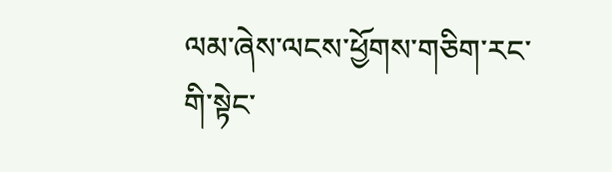ལམ་ཞེས་ལངས་ཕྱོགས་གཅིག་རང་གི་སྟེང་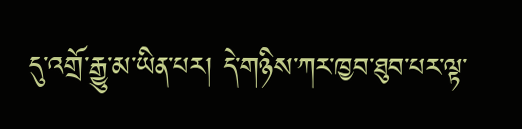དུ་འགྲོ་རྒྱུ་མ་ཡིན་པར། དེ་གཉིས་ཀར་ཁྱབ་ཐུབ་པར་ལྟ་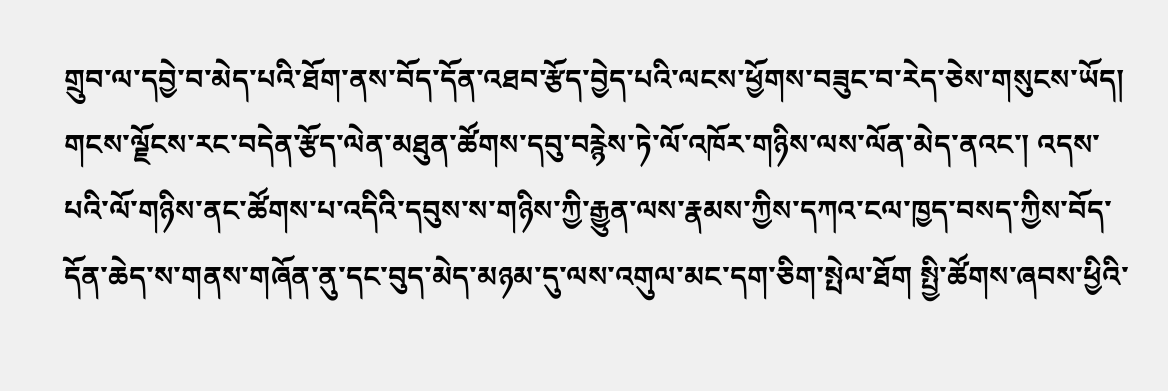གྲུབ་ལ་དབྱེ་བ་མེད་པའི་ཐོག་ནས་བོད་དོན་འཐབ་རྩོད་བྱེད་པའི་ལངས་ཕྱོགས་བཟུང་བ་རེད་ཅེས་གསུངས་ཡོད།
གངས་ལྗོངས་རང་བདེན་རྩོད་ལེན་མཐུན་ཚོགས་དབུ་བརྙེས་ཏེ་ལོ་འཁོར་གཉིས་ལས་ལོན་མེད་ནའང་། འདས་པའི་ལོ་གཉིས་ནང་ཚོགས་པ་འདིའི་དབུས་ས་གཉིས་ཀྱི་རྒྱུན་ལས་རྣམས་ཀྱིས་དཀའ་ངལ་ཁྱད་བསད་ཀྱིས་བོད་དོན་ཆེད་ས་གནས་གཞོན་ནུ་དང་བུད་མེད་མཉམ་དུ་ལས་འགུལ་མང་དག་ཅིག་སྤེལ་ཐོག སྤྱི་ཚོགས་ཞབས་ཕྱིའི་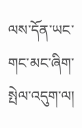ལས་དོན་ཡང་གང་མང་ཞིག་སྤེལ་འདུག་ལ།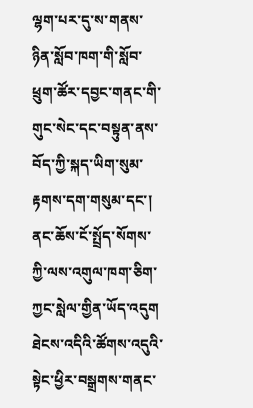ལྷག་པར་དུ་ས་གནས་ཉིན་སློབ་ཁག་གི་སློབ་ཕྲུག་ཚོར་དབྱང་གནང་གི་གུང་སེང་དང་བསྟུན་ནས་བོད་ཀྱི་སྐད་ཡིག་སུམ་རྟགས་དག་གསུམ་དང་། ནང་ཆོས་ངོ་སྤྲོད་སོགས་ཀྱི་ལས་འགུལ་ཁག་ཅིག་ཀྱང་སླེལ་གྱིན་ཡོད་འདུག
ཐེངས་འདིའི་ཚོགས་འདུའི་སྟེང་ཕྱིར་བསྒྲགས་གནང་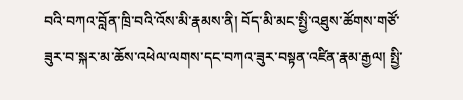བའི་བཀའ་བློན་ཁྲི་བའི་འོས་མི་རྣམས་ནི། བོད་མི་མང་སྤྱི་འཐུས་ཚོགས་གཙོ་ཟུར་བ་སྐར་མ་ཆོས་འཕེལ་ལགས་དང་བཀའ་ཟུར་བསྟན་འཛིན་རྣམ་རྒྱལ། སྤྱི་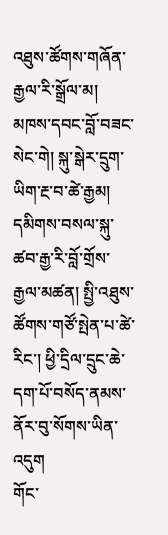འཐུས་ཚོགས་གཞོན་རྒྱལ་རི་སྒྲོལ་མ། མཁས་དབང་བློ་བཟང་སེང་གེ། སྐུ་སྒེར་དྲུག་ཡིག་རྔ་བ་ཚེ་རྒྱམ། དམིགས་བསལ་སྐུ་ཚབ་རྒྱ་རི་བློ་གྲོས་རྒྱལ་མཚན། སྤྱི་འཐུས་ཚོགས་གཙོ་སྤེན་པ་ཚེ་རིང་། ཕྱི་དྲིལ་དྲུང་ཆེ་དག་པོ་བསོད་ནམས་ནོར་བུ་སོགས་ཡིན་འདུག
གོང་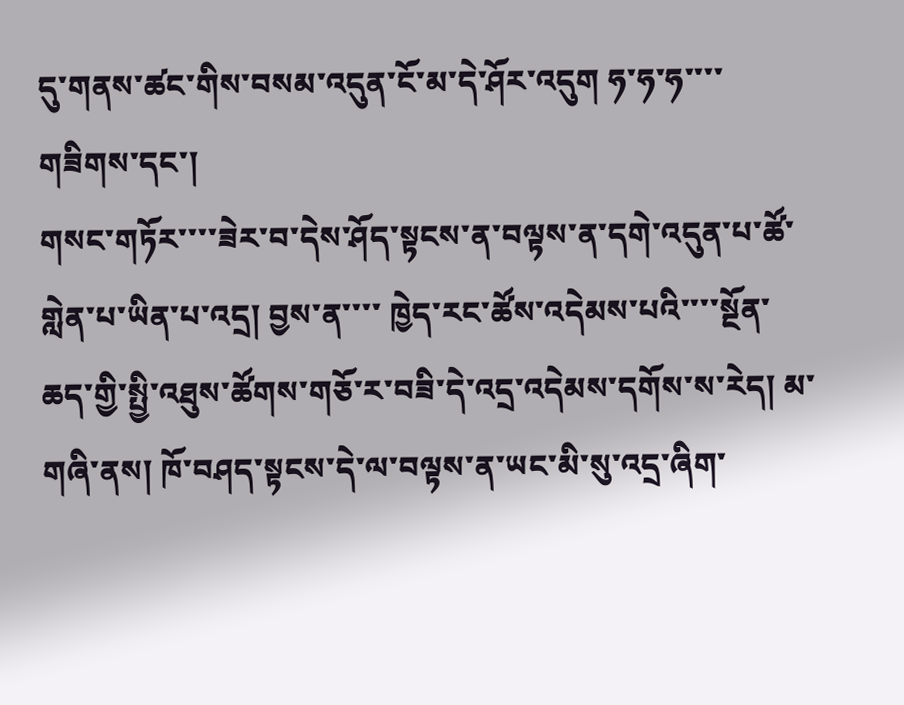དུ་གནས་ཚང་གིས་བསམ་འདུན་ངོ་མ་དེ་ཤོར་འདུག ཧ་ཧ་ཧ་་་་གཟིགས་དང་།
གསང་གཏོར་་་་ཟེར་བ་དེས་ཤོད་སྟངས་ན་བལྟས་ན་དགེ་འདུན་པ་ཚོ་གླེན་པ་ཡིན་པ་འདྲ། བྱས་ན་་་་ ཁྱེད་རང་ཚོས་འདེམས་པའི་་་་སྔོན་ཆད་གྱི་སྤྱི་འཐུས་ཚོགས་གཅོ་ར་བཟི་དེ་འདྲ་འདེམས་དགོས་ས་རེད། མ་གཞི་ནས། ཁོ་བཤད་སྟངས་དེ་ལ་བལྟས་ན་ཡང་མི་སུ་འདྲ་ཞིག་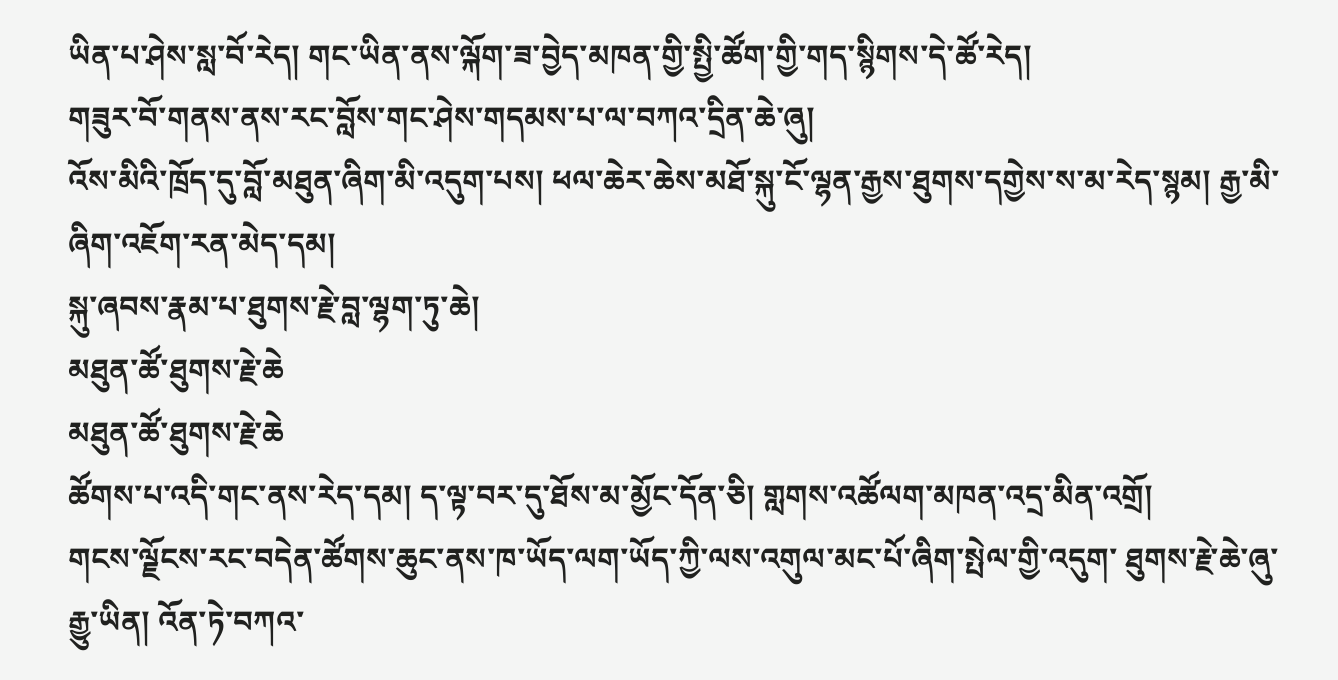ཡིན་པ་ཤེས་སླ་བོ་རེད། གང་ཡིན་ནས་ལྐོག་ཟ་བྱེད་མཁན་གྱི་སྤྱི་ཚོག་གྱི་གད་སྙིགས་དེ་ཚོ་རེད།
གཟུར་བོ་གནས་ནས་རང་བློས་གང་ཤེས་གདམས་པ་ལ་བཀའ་དྲིན་ཆེ་ཞུ།
འོས་མིའི་ཁྲོད་དུ་བློ་མཐུན་ཞིག་མི་འདུག་པས། ཕལ་ཆེར་ཆེས་མཐོ་སྐུ་ངོ་ལྷན་རྒྱས་ཐུགས་དགྱེས་ས་མ་རེད་སྙམ། རྒྱ་མི་ཞིག་འཇོག་རན་མེད་དམ།
སྐུ་ཞབས་རྣམ་པ་ཐུགས་རྗེ་བླ་ལྷག་ཏུ་ཆེ།
མཐུན་ཚོ་ཐུགས་རྗེ་ཆེ
མཐུན་ཚོ་ཐུགས་རྗེ་ཆེ
ཚོགས་པ་འདི་གང་ནས་རེད་དམ། ད་ལྟ་བར་དུ་ཐོས་མ་མྱོང་དོན་ཅི། གླགས་འཚོལག་མཁན་འདྲ་མིན་འགྲོ།
གངས་ལྗོངས་རང་བདེན་ཚོགས་ཆུང་ནས་ཁ་ཡོད་ལག་ཡོད་ཀྱི་ལས་འགུལ་མང་པོ་ཞིག་སྤེལ་གྱི་འདུག་ ཐུགས་རྗེ་ཆེ་ཞུ་རྒྱུ་ཡིན། འོན་ཏེ་བཀའ་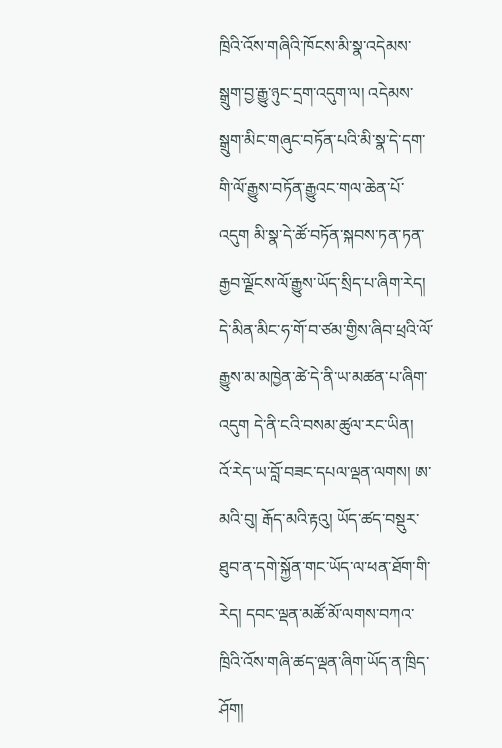ཁྲིའི་འོས་གཞིའི་ཁོངས་མི་སྣ་འདེམས་སྒྲུག་བྱ་རྒྱུ་ཉུང་དྲག་འདུག་ལ། འདེམས་སྒྲུག་མིང་གཞུང་བཏོན་པའི་མི་སྣ་དེ་དག་གི་ལོ་རྒྱུས་བཏོན་རྒྱུའང་གལ་ཆེན་པོ་འདུག མི་སྣ་དེ་ཚོ་བཏོན་སྐབས་ཏན་ཏན་རྒྱབ་ལྗོངས་ལོ་རྒྱུས་ཡོད་སྲིད་པ་ཞིག་རེད། དེ་མིན་མིང་ཧ་གོ་བ་ཙམ་གྱིས་ཞིབ་ཕྲའི་ལོ་རྒྱུས་མ་མཁྱེན་ཚེ་དེ་ནི་ཡ་མཚན་པ་ཞིག་འདུག དེ་ནི་ངའི་བསམ་ཚུལ་རང་ཡིན།
འོ་རེད་ཡ་བློ་བཟང་དཔལ་ལྡན་ལགས། ཨ་མའི་བུ། རྒོད་མའི་རྟའུ། ཡོད་ཚད་བསྡུར་ཐུབ་ན་དགེ་སྐྱོན་གང་ཡོད་ལ་ཕན་ཐོག་གི་རེད། དབང་ལྡན་མཚོ་མོ་ལགས་བཀའ་ཁྲིའི་འོས་གཞི་ཚད་ལྡན་ཞིག་ཡོད་ན་ཁྲིད་ཤོག།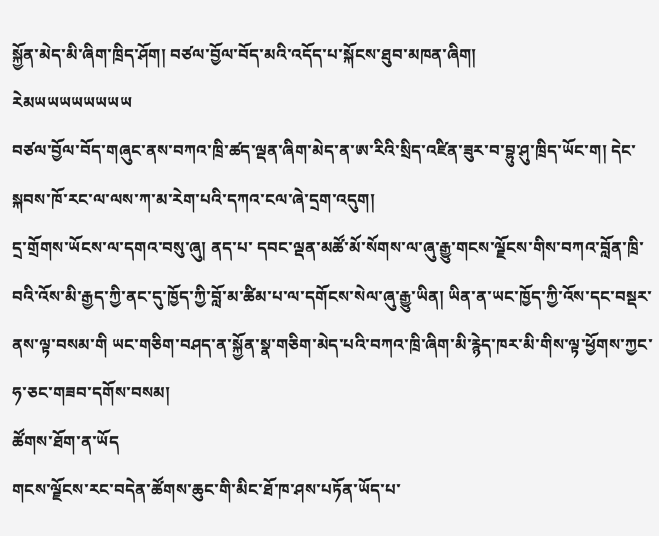སྐྱོན་མེད་མི་ཞིག་ཁྲིད་ཤོག། བཙལ་བྱོལ་བོད་མའི་འདོད་པ་སྐོངས་ཐུབ་མཁན་ཞིག།
རེམཡཡཡཡཡཡཡཡ
བཙལ་བྱོལ་བོད་གཞུང་ནས་བཀའ་ཁྲི་ཚད་ལྡན་ཞིག་མེད་ན་ཨ་རིའི་སྲིད་འཛིན་ཟུར་བ་བྷུ་ཤུ་ཁྲིད་ཡོང་ག། དེང་སྐབས་ཁོ་རང་ལ་ལས་ཀ་མ་རེག་པའི་དཀའ་ངལ་ཞེ་དྲག་འདུག།
དྲ་གྲོགས་ཡོངས་ལ་དགའ་བསུ་ཞུ། ནད་པ་ དབང་ལྡན་མཚོ་མོ་སོགས་ལ་ཞུ་རྒྱུ་གངས་ལྗོངས་གིས་བཀའ་བློན་ཁྲི་བའི་འོས་མི་རྒྱད་ཀྱི་ནང་དུ་ཁྱོད་ཀྱི་བློ་མ་ཚིམ་པ་ལ་དགོངས་སེལ་ཞུ་རྒྱུ་ཡིན། ཡིན་ན་ཡང་ཁྱོད་ཀྱི་འོས་དང་བསྡར་ནས་ལྟ་བསམ་གི ཡང་གཅིག་བཤད་ན་སྐྱོན་སྣ་གཅིག་མེད་པའི་བཀའ་ཁྲི་ཞིག་མི་རྙེད་ཁར་མི་གིས་ལྟ་ཕྱོགས་ཀྱང་ཧ་ཅང་གཟབ་དགོས་བསམ།
ཚོགས་ཐོག་ན་ཡོད
གངས་ལྗོངས་རང་བདེན་ཚོགས་ཆུང་གི་མིང་ཐོ་ཁ་ཤས་པཏོན་ཡོད་པ་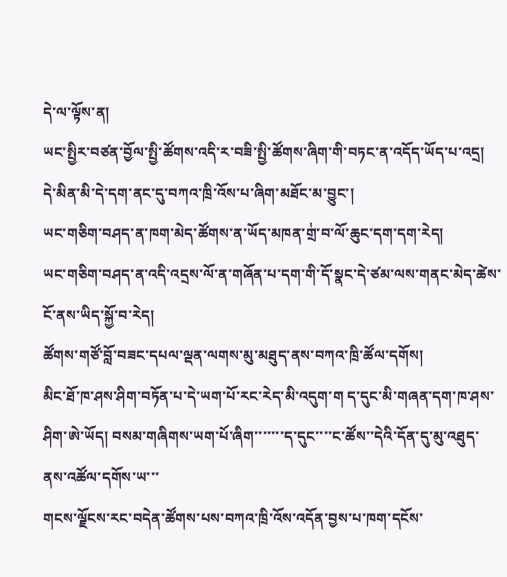དེ་ལ་ལྟོས་ན།
ཡང་སྤྱིར་བཙན་བྱོལ་སྤྱི་ཚོགས་འདི་ར་བཟི་སྤྱི་ཚོགས་ཞིག་གི་བཏང་ན་འདོད་ཡོད་པ་འདྲ།
དེ་མིན་མི་དེ་དག་ནང་དུ་བཀའ་ཁྲི་འོས་པ་ཞིག་མཐོང་མ་བྱུང་།
ཡང་གཅིག་བཤད་ན་ཁག་མེད་ཚོགས་ན་ཡོད་མཁན་གྲ྇་བ་ལོ་ཆུང་དག་དག་རེད།
ཡང་གཅིག་བཤད་ན་འདི་འདྲས་ལོ་ན་གཞོན་པ་དག་གི་དོ་སྣང་དེ་ཙམ་ལས་གནང་མེད་ཚེས་ངོ་ནས་ཡིད་སྐྱོ་བ་རེད།
ཚོགས་གཙོ་བློ་བཟང་དཔལ་ལྡན་ལགས་མུ་མཐུད་ནས་བཀའ་ཁྲི་ཚོལ་དགོས།
མིང་ཐོ་ཁ་ཤས་ཤིག་བཏོན་པ་དེ་ཡག་པོ་རང་རེད་མི་འདུག་ག ད་དུང་མི་གཞན་དག་ཁ་ཤས་ཤིག་ཨེ་ཡོད། བསམ་གཞིགས་ཡག་པོ་ཞིག་་་་་་་ད་དུང་་་་ང་ཚོས་་དེའི་དོན་དུ་མུ་འཐུད་ནས་འཚོལ་དགོས་ཡ་་་
གངས་ལྗོངས་རང་བདེན་ཚོགས་པས་བཀའ་ཁྲི་འོས་འདོན་བྱས་པ་ཁག་དངོས་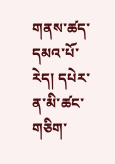གནས་ཚད་དམའ་པོ་རེད། དཔེར་ན་མི་ཚང་གཅིག་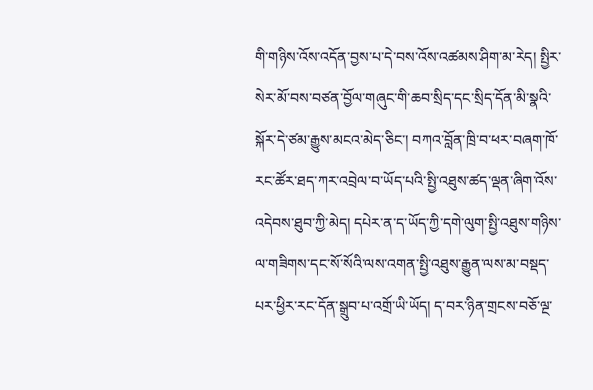གི་གཉིས་འོས་འདོན་བྱས་པ་དེ་བས་འོས་འཚམས་ཤིག་མ་རེད། སྤྱིར་སེར་མོ་བས་བཙན་བྱོལ་གཞུང་གི་ཆབ་སྲིད་དང་སྲིད་དོན་མི་སྣའི་སྐོར་དེ་ཙམ་རྒྱུས་མངའ་མེད་ཅིང་། བཀའ་བློན་ཁྲི་བ་ཕར་བཞག་ཁོ་རང་ཚོར་ཐད་ཀར་འབྲེལ་བ་ཡོད་པའི་སྤྱི་འཐུས་ཚད་ལྡན་ཞིག་འོས་འདེབས་ཐུབ་ཀྱི་མེད། དཔེར་ན་ད་ཡོད་ཀྱི་དགེ་ལུག་སྤྱི་འཐུས་གཉིས་ལ་གཟིགས་དང་སོ་སོའི་ལས་འགན་སྤྱི་འཐུས་རྒྱུན་ལས་མ་བསྡད་པར་ཕྱིར་རང་དོན་སྒྲུབ་པ་འགྲོ་ཡི་ཡོད། ད་བར་ཉིན་གྲངས་བཅོ་ལྔ་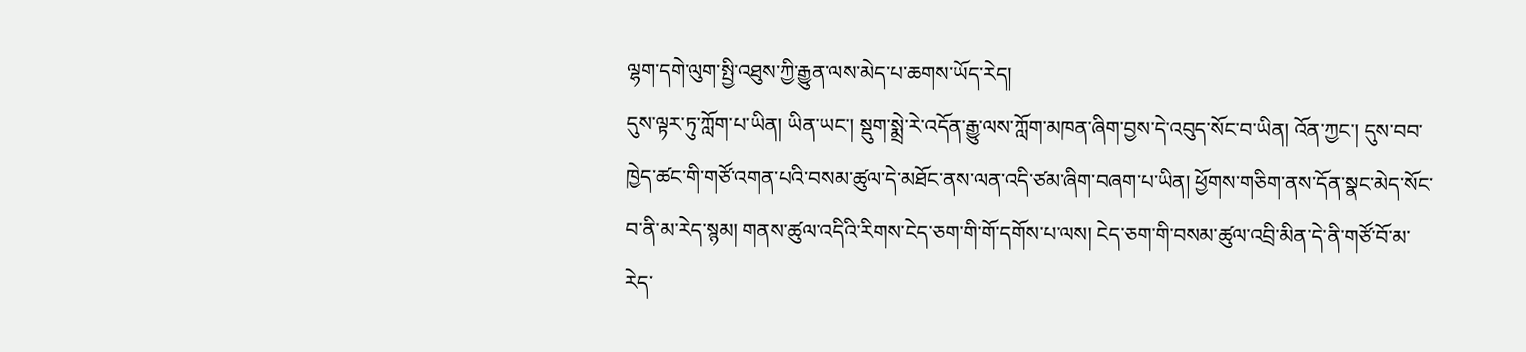ལྷག་དགེ་ལུག་སྤྱི་འཐུས་ཀྱི་རྒྱུན་ལས་མེད་པ་ཆགས་ཡོད་རེད།
དུས་ལྟར་ཏུ་ཀློག་པ་ཡིན། ཡིན་ཡང་། སྡུག་སྨྲེ་རེ་འདོན་རྒྱུ་ལས་ཀློག་མཁན་ཞིག་བྱས་དེ་འབུད་སོང་བ་ཡིན། འོན་ཀྱང་། དུས་བབ་ཁྱེད་ཚང་གི་གཙོ་འགན་པའི་བསམ་ཚུལ་དེ་མཐོང་ནས་ལན་འདི་ཙམ་ཞིག་བཞག་པ་ཡིན། ཕྱོགས་གཅིག་ནས་དོན་སྣང་མེད་སོང་བ་ནི་མ་རེད་སྙམ། གནས་ཚུལ་འདིའི་རིགས་ངེད་ཅག་གི་གོ་དགོས་པ་ལས། ངེད་ཅག་གི་བསམ་ཚུལ་འབྲི་མིན་དེ་ནི་གཙོ་བོ་མ་རེད་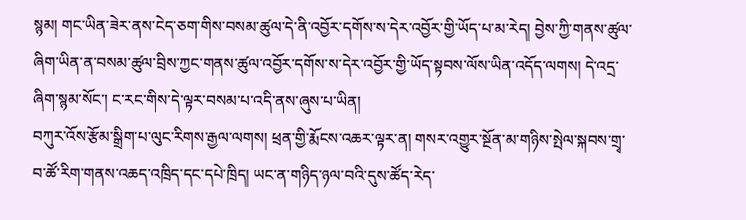སྙམ། གང་ཡིན་ཟེར་ནས་ངེད་ཅག་གིས་བསམ་ཚུལ་དེ་ནི་འབྱོར་དགོས་ས་དེར་འབྱོར་གྱི་ཡོད་པ་མ་རེད། བྱེས་ཀྱི་གནས་ཚུལ་ཞིག་ཡིན་ན་བསམ་ཚུལ་བྲིས་ཀྱང་གནས་ཚུལ་འབྱོར་དགོས་ས་དེར་འབྱོར་གྱི་ཡོད་སྟབས་ལོས་ཡིན་འདོད་ལགས། དེ་འདྲ་ཞིག་སྙམ་སོང་། ང་རང་གིས་དེ་ལྟར་བསམ་པ་འདི་ནས་ཞུས་པ་ཡིན།
བཀུར་འོས་རྩོམ་སྒྲིག་པ་ལུང་རིགས་རྒྱལ་ལགས། ཕྲན་གྱི་རྨོངས་འཆར་ལྟར་ན། གསར་འགྱུར་སྔོན་མ་གཉིས་སྤེལ་སྐབས་གྲྭ་བ་ཚོ་རིག་གནས་འཆད་འཁྲིད་དང་དཔེ་ཁྲིད། ཡང་ན་གཉིད་ཉལ་བའི་དུས་ཚོད་རེད་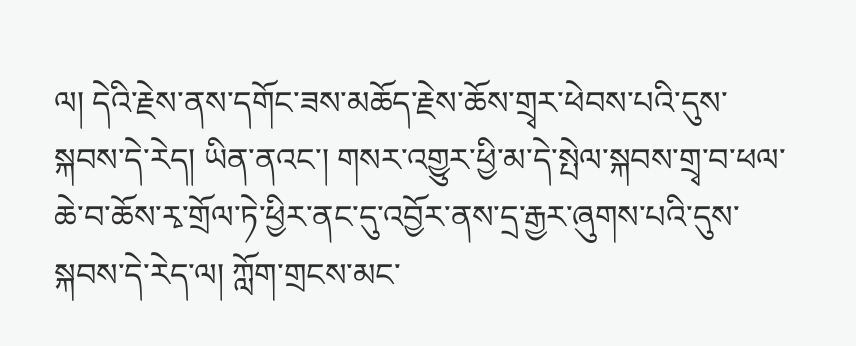ལ། དེའི་རྗེས་ནས་དགོང་ཟས་མཆོད་རྗེས་ཆོས་གྲྭར་ཕེབས་པའི་དུས་སྐབས་དེ་རེད། ཡིན་ནའང་། གསར་འགྱུར་ཕྱི་མ་དེ་སྤེལ་སྐབས་གྲྭ་བ་ཕལ་ཆེ་བ་ཆོས་རྭ་གྲོལ་ཏེ་ཕྱིར་ནང་དུ་འབྱོར་ནས་དྲ་རྒྱར་ཞུགས་པའི་དུས་སྐབས་དེ་རེད་ལ། ཀློག་གྲངས་མང་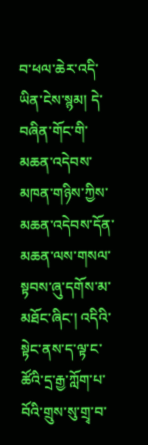བ་ཕལ་ཆེར་འདི་ཡིན་ངེས་སྙམ། དེ་བཞིན་གོང་གི་མཆན་འདེབས་མཁན་གཉིས་ཀྱིས་མཆན་འདེབས་དོན་མཆན་ལས་གསལ་སྟབས་ཞུ་དགོས་མ་མཐོང་ཞིང་། འདིའི་སྟེང་ནས་ད་ལྟ་ང་ཚོའི་དྲ་རྒྱ་ཀློག་པ་བོའི་གྲུས་སུ་གྲྭ་བ་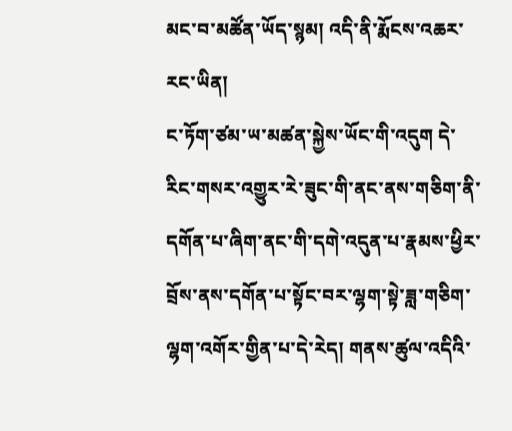མང་བ་མཚོན་ཡོད་སྙམ། འདི་ནི་རྨོངས་འཆར་རང་ཡིན།
ང་ཏོག་ཙམ་ཡ་མཚན་སྐྱེས་ཡོང་གི་འདུག དེ་རིང་གསར་འགྱུར་རེ་ཟུང་གི་ནང་ནས་གཅིག་ནི་དགོན་པ་ཞིག་ནང་གི་དགེ་འདུན་པ་རྣམས་ཕྱིར་བྲོས་ནས་དགོན་པ་སྟོང་བར་ལྷག་སྟེ་ཟླ་གཅིག་ལྷག་འགོར་གྱིན་པ་དེ་རེད། གནས་ཚུལ་འདིའི་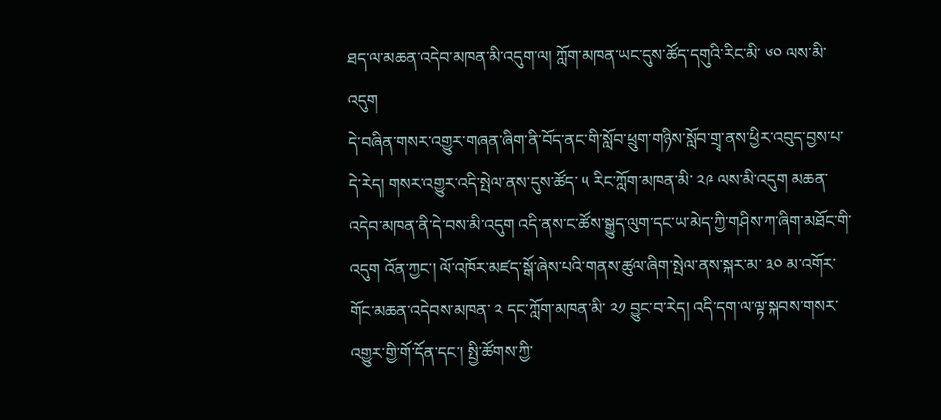ཐད་ལ་མཆན་འདེབ་མཁན་མི་འདུག་ལ། ཀློག་མཁན་ཡང་དུས་ཚོད་དགུའི་རིང་མི་ ༦༠ ལས་མི་འདུག
དེ་བཞིན་གསར་འགྱུར་གཞན་ཞིག་ནི་བོད་ནང་གི་སློབ་ཕྲུག་གཉིས་སློབ་གྲྭ་ནས་ཕྱིར་འབུད་བྱས་པ་དེ་རེད། གསར་འགྱུར་འདི་སྤེལ་ནས་དུས་ཚོད་ ༥ རིང་ཀློག་མཁན་མི་ ༢༩ ལས་མི་འདུག མཆན་འདེབ་མཁན་ནི་དེ་བས་མི་འདུག འདི་ནས་ང་ཚོས་སྒྱུད་ལུག་དང་ཡ་མེད་ཀྱི་གཤིས་ཀ་ཞིག་མཐོང་གི་འདུག འོན་ཀྱང་། ལོ་འཁོར་མཛད་སྒོ་ཞེས་པའི་གནས་ཚུལ་ཞིག་སྤེལ་ནས་སྐར་མ་ ༣༠ མ་འགོར་གོང་མཆན་འདེབས་མཁན་ ༢ དང་ཀློག་མཁན་མི་ ༢༡ བྱུང་བ་རེད། འདི་དག་ལ་ལྟ་སྐབས་གསར་འགྱུར་གྱི་གོ་དོན་དང་། སྤྱི་ཚོགས་ཀྱི་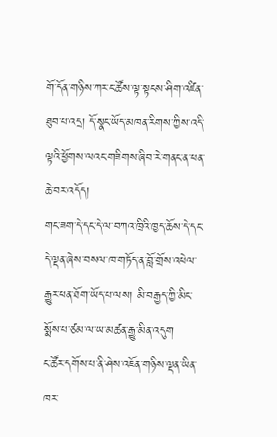གོ་དོན་གཉིས་ཀར་ང་ཚོས་ལྟ་སྟངས་ཤིག་འཛིན་ཐུབ་པ་འདྲ། དོ་སྣང་ཡོད་མཁན་རིགས་ཀྱིས་འདི་ལྟའི་ཕྱོགས་ལའང་གཟིགས་ཞིབ་རེ་གནང་ན་ཕན་ཆེ་བར་འདོད།
གང་ཟག་དེ་དང་དེ་ལ་བཀའ་ཁྲིའི་ཁྱད་ཆོས་དེ་དང་དེ་ལྡན་ཞེས་བསལ་ཁ་གཏོད་ན་བློ་གྲོས་འཕེལ་རྒྱུར་ཕན་ཐོག་ཡོད་པ་ལས། མི་བརྒྱད་ཀྱི་མིང་སྨོས་པ་ཙམ་ལ་ཡ་མཚན་རྒྱུ་མིན་འདུག
ང་ཚོར་དགོས་པ་ནི་ཤེས་འཇོན་གཉིས་ལྡན་ཡིན་ཁར་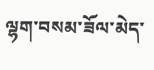ལྷག་བསམ་ཟོལ་མེད་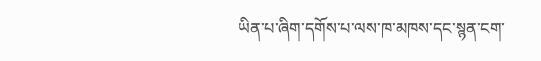ཡིན་པ་ཞིག་དགོས་པ་ལས་ཁ་མཁས་དང་སྙན་ངག་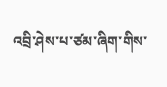འབྲི་ཤེས་པ་ཙམ་ཞིག་གིས་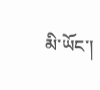མི་ཡོང་།